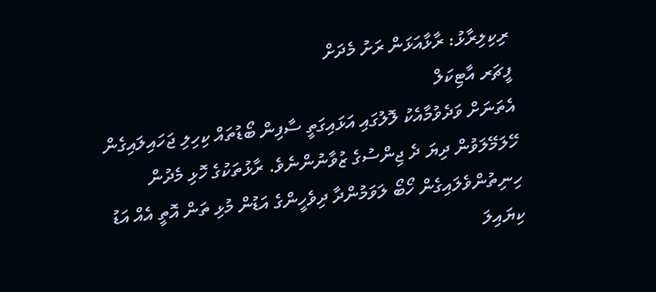ރިކިލިރާޅު: ރާޅާއަޅަން ރަށު މެދަށް
ފީޗަރ އާޓިކަލް
އެތަނަށް ވަދެވުމާއެކު ލޮލުގައި އަޅައިގަތީ ސާފިން ބޯޑުތައް ކިހިލި ޖަހައިލައިގެން ހޭލަމޭލަވުން ދިޔަ ދެ ޖިންސުގެ ޒުވާނުންނެވެ. ރާޅުތަކުގެ ހޮޅި މެދުން ހިނިތުންވެލައިގެން ހޯބޯ ލަވަމުންދާ ދިވެހީންގެ އަޑުން މުޅި ތަން އޮތީ އެއް އަޑު ކިޔައިލަ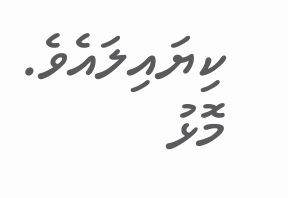ކިޔައިލައެވެ.
މޮޅު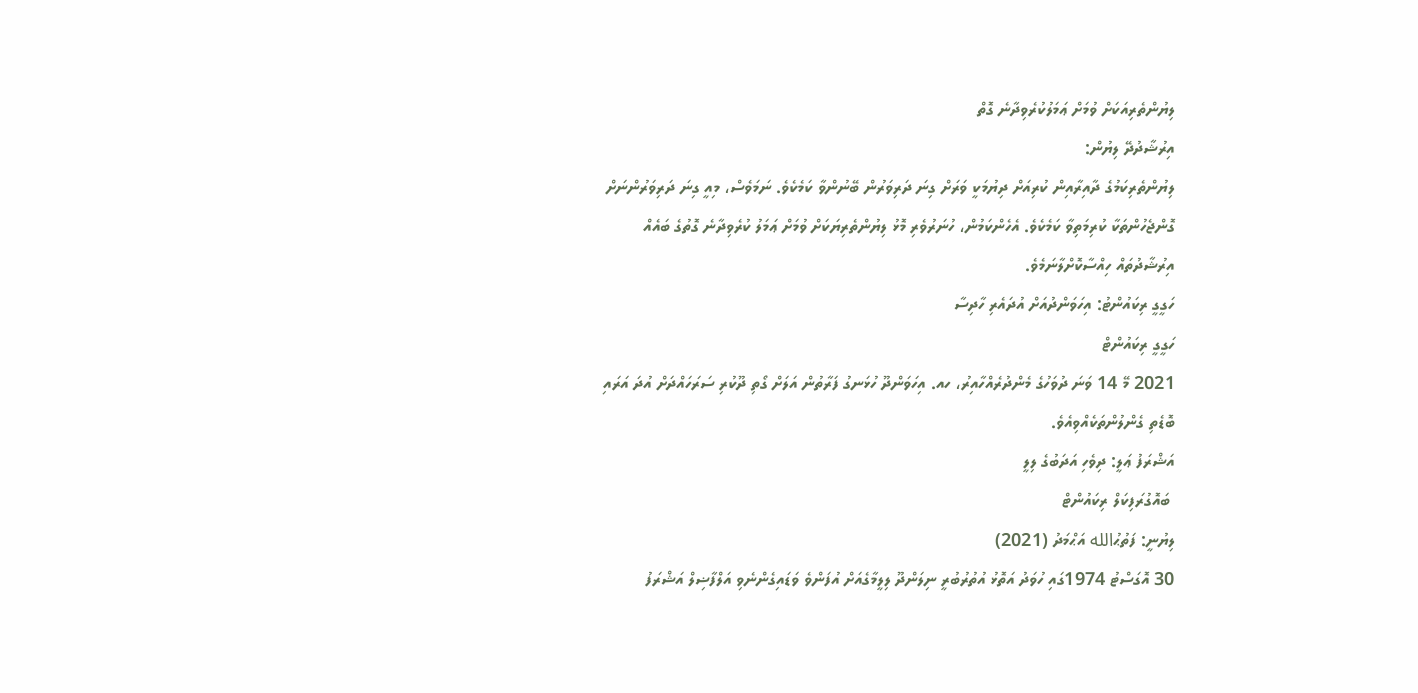ލިޔުންތެރިއަކަށް ވުމަށް ޢަމަލުކުރެވިދާނެ ގޮތް
އިރުޝާދުދޭ ލިޔުން:
ލިޔުންތެރިކަމުގެ ދާއިރާއިން ކުރިއަށް ދިޔުމަކީ ވަރަށް ގިނަ ދަރިވަރުން ބޭނުންވާ ކަމެކެވެ. ނަމަވެސް، މިއީ ގިނަ ދަރިވަރުންނަށް ގޮންޖެހުންތަކާ ކުރިމަތިވާ ކަމެކެވެ. އެހެންކަމުން، ހުނަރުވެރި މޮޅު ލިޔުންތެރިޔަކަށް ވުމަށް ޢަމަލު ކުރެވިދާނެ ގޮތުގެ ބައެއް އިރުޝާދުތައް ހިއްސާކޮށްލާނަމެވެ.
ހަގީގީ ރިކައުންޓު: އިހަވަންދުއަށް އުދައެރި ހާދިސާ
ހަގީގީ ރިކައުންޓް
2021 މޭ 14 ވަނަ ދުވަހުގެ މެންދުރެއްހާއިރު، ހއ. އިހަވަންދޫ ހުޅަނގު ފަރާތުން އަލަށް ގޯތި ދޫކުރި ސަރަހައްދަށް އުދަ އަރައި ބޮޑެތި ގެންލުންތަކެއްވިއެވެ.
އަޝްރަފު ޢަލީ: ދިވެހި އަދަބުގެ ލިލީ
 ބައޮގުރަފިކަލް ރިކައުންޓް
ލިޔުނީ: ފަތުޙުالله އަޙްމަދު (2021)
30 އޮގަސްޓު 1974ގައި ހުވަދު އަތޮޅު އުތުރުބުރީ ނިލަންދޫ ލިލީމާގެއަށް އުފަންވެ ވަޑައިގެންނެވި އަލްފާޟިލް އަޝްރަފު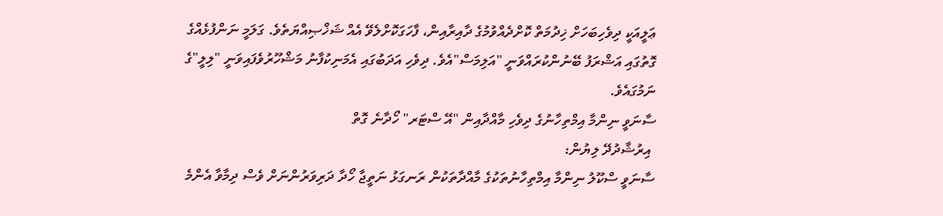ޢަލީއަކީ ދިވެހިބަހަށް ޚިދުމަތް ކޮށްދެއްވުމުގެ ދާއިރާއިން، ފާހަގަކޮށްލެވޭ އެއް ޝަޚްޞިއްޔަތެވެ. ގަލަމީ ނަންފުޅެއްގެ ގޮތުގައި އަޝްރަފު ބޭނުންކުރައްވަނީ "އަލިމަސް"އެވެ. ދިވެހި އަދަބުގައި އެމަނިކުފާނު މަޝްހޫރުވެފައިވަނީ "ލިލީ"ގެ ނަމުގައެވެ.
ސާނަވީ ނިންމާ އިމްތިހާނުގެ ދިވެހި މާއްދާއިން "އޭ ސްޓަރ" ހޯދާނެ ގޮތް
 އިރުޝާދުދޭ ލިޔުން:
ސާނަވީ ސްކޫލު ނިންމާ އިމްތިހާނުތަކުގެ މާއްދާތަކުން ރަނގަޅު ނަތީޖާ ހޯދާ ދަރިވަރުންނަށް ވެސް ދިމާވާ އެންމެ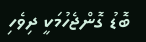ބޮޑު ގޮންޖެހުމަކީ ދިވެހި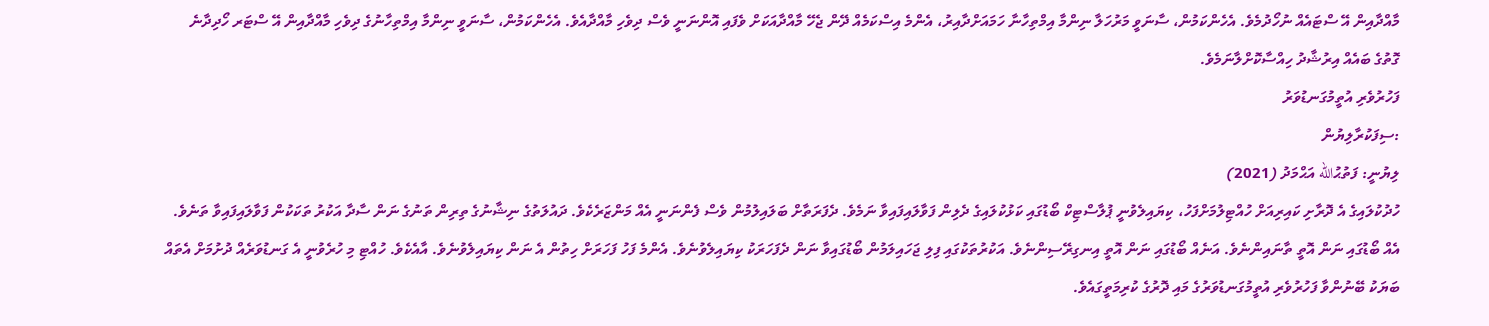މާއްދާއިން އޭ ސްޓައެއް ނުހޯދުމެވެ. އެހެންކަމުން، ސާނަވީ މަރުހަލާ ނިންމާ އިމްތިހާނާ ހަމައަށްދާއިރު، އެންމެ އިސްކަމެއް ދޭން ޖެހޭ މާއްދާއަކަށް ވެފައި އޮންނަނީ ވެސް ދިވެހި މާއްދާއެވެ. އެހެންކަމުން، ސާނަވީ ނިންމާ އިމްތިހާނުގެ ދިވެހި މާއްދާއިން އޭ ސްޓަރ ހޯދިދާނެ ގޮތުގެ ބައެއް އިރުޝާދު ހިއްސާކޮށްލާނަމެވެ.
ފަހުރުވެރި އުތީމުގަނޑުވަރު
:ސިފަކުރާލިޔުން
ލިޔުނީ: ފަތުޙުالله އަޙްމަދު (2021)
ހުދުކުލައިގެ އެ ދޮރާށި ކައިރިއަށް ހުއްޓިލުމަށްފަހު، ކިޔައިލެވުނީ ޕުލާސްޓިކް ބޯޑުގައި ކަޅުކުލައިގެ ދެލިން ފަވާލައިފައިވާ ނަމެވެ. ދެފަރަތާށް ބަލައިލުމުން ވެސް ފެންނަނީ އެއް މަންޒަރެކެވެ. ދައުލަތުގެ ނިޝާނުގެ ތިރިން ތަނުގެ ނަން ސާދާ އަކުރު ތަކަކުން ފަވާލައިފައިވާ ތަނެވެ. އެއް ބޯޑުގައި ނަން އޮތީ ތާނައިންނެވެ. އަނެއް ބޯޑުގައި ނަން އޮތީ އިނގިރޭސިންނެވެ. އަކުރުތަކުގައި ފިލި ޖަހައިލަމުން ބޯޑުގައިވާ ނަން ދެފަހަރަކު ކިޔައިލެވުނެވެ. އެންމެ ފަހު ފަހަރަށް ހިތުން އެ ނަން ކިޔައިލެވުނެވެ. އާއެކެވެ. ހުއްޓި މި ހުރެވުނީ އެ ގަނޑުވަރެއް ދުށުމަށް އެތައް ބަޔަކު ބޭނުންވާ ފަހުރުވެރި އުތީމުގަނޑުވަރުގެ މައި ދޮރުގެ ކުރިމަތީގައެވެ.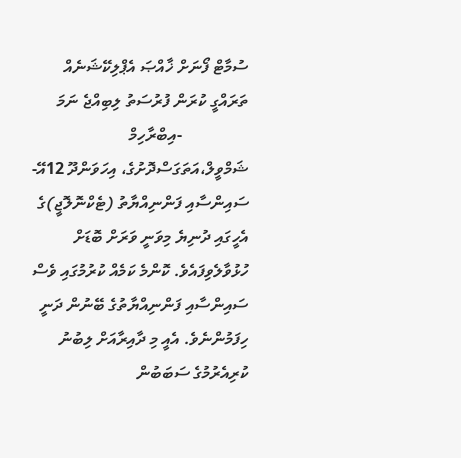ސުމާޓް ފޯނަށް ޚާއްޞަ އެޕްލިކޭޝަނެއް ތަރައްގީ ކުރަން ފުރުސަތު ލިބިއްޖެ ނަމަ
                -އިބްރާހިމް ޝަމްވީލް،އަތަގަސްދޮށުގެ، އިހަވަންދޫ 12އޭ-
ސައިންސާއި ފަންނިއްޔާތު (ޓެކްނޮލޮޖީ)ގެ އެހީގައި ދުނިޔެ މިވަނީ ވަރަށް ބޮޑަށް ހުޅުވާލެވިފައެވެ. ކޮންމެ ކަމެއް ކުރުމުގައި ވެސް ސައިންސާއި ފަންނިއްޔާތުގެ ބޭނުން ދަނީ ހިފަމުންނެވެ. އެއީ މި ދާއިރާއަށް ލިބުނު ކުރިއެރުމުގެ ސަބަބުން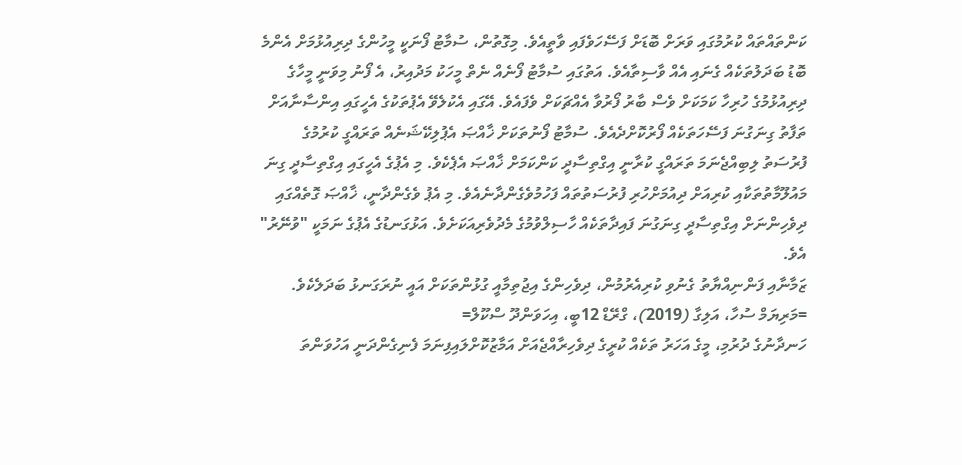ކަންތައްތައް ކުރުމުގައި ވަރަށް ބޮޑަށް ފަސޭހަވެފައި ވާތީއެވެ. މިގޮތުން، ސުމާޓު ފޯނަކީ މީހުންގެ ދިރިއުޅުމަށް އެންމެ ބޮޑު ބަދަލުތަކެއް ގެނައި އެއް ވާސިތާއެވެ. އަތުގައި ސުމާޓު ފޯނެއް ނެތް މީހަކު މަދުއިރު، އެ ފޯނު މިވަނީ މީހާގެ ދިރިއުޅުމުގެ ހުރިހާ ކަމަކަށް ވެސް ބާރު ފޯރުވާ އެއްޗަކަށް ވެފައެވެ. އޭގައި އެކުލެވޭ އެޕުތަކުގެ އެހީގައި އިންސާނާއަށް ތަފާތު ގިނަގުނަ ފަސޭހަތަކެއް ފޯރުކޮށްދެއެވެ. ސުމާޓު ފޯނުތަކަށް ޚާއްޞަ އެޕުލިކޭޝަނެއް ތަރައްގީ ކުރުމުގެ ފުރުސަތު ލިބިއްޖެނަމަ ތަރައްގީ ކުރާނީ އިގްތިސާދީ ކަންކަމަށް ޚާއްޞަ އެޕެކެވެ. މި އެޕުގެ އެހީގައި އިގްތިސާދީ ގިނަ މައުލޫމާތުތަކާއި ކުރިއަށް ދިއުމަށްހުރި ފުރުސަތުތައް ފަހުމުވެގެންދާނެއެވެ. މި އެޕު ވެގެންދާނީ، ޚާއްޞަ ގޮތެއްގައި ދިވެހިންނަށް އިގްތިސާދީ ގިނަގުނަ ފައިދާތަކެއް ހާސިލްވުމުގެ މެދުވެރިއަކަށެވެ. އަޅުގަނޑުގެ އެޕުގެ ނަމަކީ "ވުނޭރު" އެވެ.
ޒަމާނާއި ފަންނިއްޔާތު ގެނުވި ކުރިއެރުމުން، ދިވެހިންގެ އިޖުތިމާއީ ގުޅުންތަކަށް އައީ ނުރަގަނޅު ބަދަލެކެވެ.
=މަރިޔަމް ސުހާ، އަލިގާ (2019)، ގްރޭޑް 12ބީ، އިހަވަންދޫ ސްކޫލް=
ހަނދާނުގެ ދުރުމި، މީގެ އަހަރު ތަކެއް ކުރީގެ ދިވެހިރާއްޖެއަށް އަމާޒުކޮށްލައިފިނަމަ ފެނިގެންދަނީ އަހުވަންތަ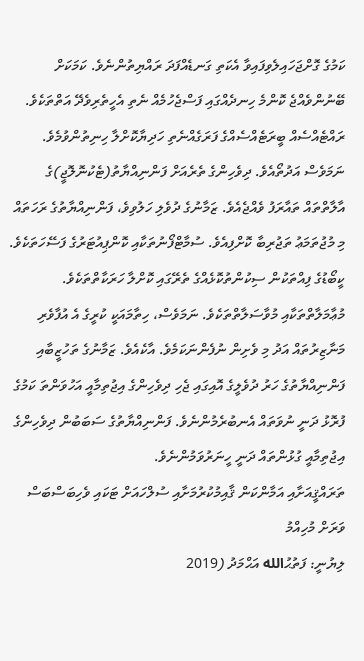ކަމުގެ ގޮށްޖަހައިލެވިފައިވާ އެކަތި ގަނޑެއްފަދަ ރައްޔިތުންނެވެ. ކަމަކަށް ބޭނުންވެއްޖެ ކޮންމެ ހިނދެއްގައި ފަސްޖެހުމެއް ނެތި އެހީތެރިވެދޭ އަތްތަކެވެ. ރައްޓެއްސެއް ބީރަޓެއްސެއްގެ ފަރަގެއްނެތި ހަދިޔާކޮށްލާ ހިނިތުންވުމެވެ. ނަމަވެސް އަދުތޯއެވެ. ދިވެހިންގެ ތެރެއަށް ފަންނިއްޔާތު(ޓެކުނޮލޮޖީ)ގެ އާލާތްތައް ތައާރަފު ވެއްޖެއެވެ. ޒަމާނުގެ ދުވެލި ހަލުވިވެ، ފަންނިއްޔާތުގެ ރަހަތައް މި މުޖުތަމަޢު ތަޖުރިބާ ކޮށްފިއެވެ. ސުމާޓްފޯނުތަކާއި ކޮންޕިއުޓަރުގެ ފަސޭހަތަކެވެ. ކީބޯޑުގެ ފިއްތަކުން ސިކުންތުކޮޅެއްގެ ތެރޭގައި ކޮށްލާ ހަރަކާތްތަކެވެ. މުޢާމަލާތްތަކާއި މުވާސަލާތްތަކެވެ. ނަމަވެސް، ހިތާމައަކީ ކުރީގެ އެ އުފާވެރި މަނާޒިރުތައް އަދު މި ވެށިން ނުފެންނަކަމެވެ. އާކެއެވެ. ޒަމާނުގެ ތަހުޒީބާއި ފަންނިއްޔާތުގެ ހަރު ދުވެލީގެ އޮއިގައި ޖެހި ދިވެހިންގެ އިޖުތިމާއީ އަހުވަންތަ ކަމުގެ ފުރޮޅު ދަނީ ނުވަތައް އެނބުރެމުންނެވެ. ފަންނިއްޔާތުގެ ސަބަބުން ދިވެހިންގެ އިޖުތިމާއީ ގުޅުންތައް ދަނީ ހީނަރުވަމުންނެވެ.
ތަރައްޤީއަށާއި އަމާންކަން ޤާއިމުކުރުމަށާއި ސުލްހައަށް ޓަކައި ވެހިބަސްބަސް ވަރަށް މުހިއްމު
ލިޔުނީ: ފަތުޙުالله އަޙްމަދު (2019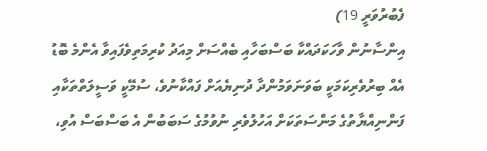ފެބުރުވަރީ 19)
އިންސާނުން ވާހަކަދައްކާ ބަސްބަހާއި ބެއްސަށް މިއަދު ކުރިމަތިވެފައިވާ އެންމެ ބޮޑު އެއް ބިރުވެރިކަމަކީ ބަވަނަވަމުންދާ ދުނިޔެއަށް ފައްކާނުވެ، ސުމޭކީ ވަސީލަތްތަކާއި ފަންނިއްޔާތުގެ މަންސަތަކަށް އަހުލުވެރި ނުވުމުގެ ސަބަބުން އެ ބަސްބަސް އުވި،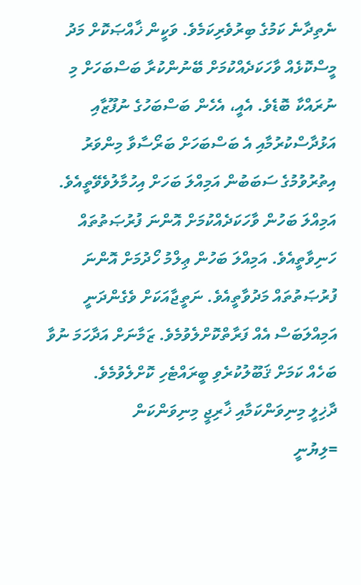ނެތިދާނެ ކަމުގެ ބިރުވެރިކަމެވެ. ވަކީން ޚާއްޞަކޮށް މަދު މީސްކޮޅެއް ވާހަކަދެއްކުމަށް ބޭނުންކުރާ ބަސްބަހަށް މި ނުރައްކާ ބޮޑެވެ. އެއީ، އެހެން ބަސްބަހުގެ ނުފޫޒާއި އަޅުދާސްކުރުމާއި އެ ބަސްބަހަށް ބަރޯސާވާ މިންވަރު އިތުރުވުމުގެ ސަބަބުން އަމިއްލަ ބަހަށް އިހުމާލުވެވޭތީއެވެ. އަމިއްލަ ބަހުން ވާހަކަދެއްކުމަށް އޮންނަ ފުރުޞަތުތައް ހަނިވާތީއެވެ. އަމިއްލަ ބަހުން ޢިލްމު ހޯދުމަށް އޮންނަ ފުރުޞަތުތައް މަދުވާތީއެވެ. ނަތީޖާއަކަށް ވެގެންދަނީ އަމިއްލަބަސް އެއް ފަރާތްކޮށްލެވުމެވެ. ޒަމާނަށް އަދާހަމަ ނުވާ ބަހެއް ކަމަށް ޤަބޫލުކުރެވި ބީރައްޓެހި ކޮށްލެވުމެވެ.
ދާޚިލީ މިނިވަންކަމާއި ޚާރިޖީ މިނިވަންކަން
=ލިޔުނީ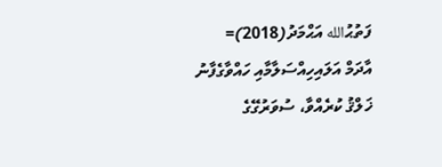ފަތުޙުالله އަޙްމަދު(2018)=
އާދަމް އަލައިހިއްސަލާމާއި ހައްވާގެފާނު ޚަލްޤު ކުރެއްވާ، ސުވަރުގޭގެ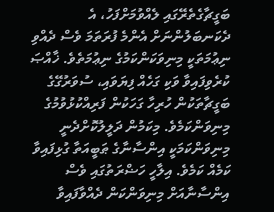ބަގީޗާގެތެރޭގައި ލެއްވުމަށްފަހު، އެ ދެކަނބަލުންނަށް އެންމެ ފުރަތަމަ ވެސް ދެއްވި ނިޢުމަތަކީ މިނިވަކަންކަމުގެ ނިޢުމަތެވެ. ޚާއްޞަ ކުރެވިފައިވާ ވަކި ގަހެއް ފިޔަވައި، ސުވަރުގޭގެ ބަގީޗާތަކުން ހުރިހާ ގަހަކުން ފަރިއްކުޅުވުމުގެ މިނިވަންކަމެވެ. މިކަމުން ދަލީލުކޮށްދެނީ މިނިވަންކަމަކީ އިންސާނާގެ ޠަބީއަތާ ގުޅިފައިވާ ކަމެއް ކަމެވެ. އިލާހީ ހަޟްރަތުގައި ވެސް އިންސާނާއަށް މިނިވަންކަން ދެއްވާފައިވާ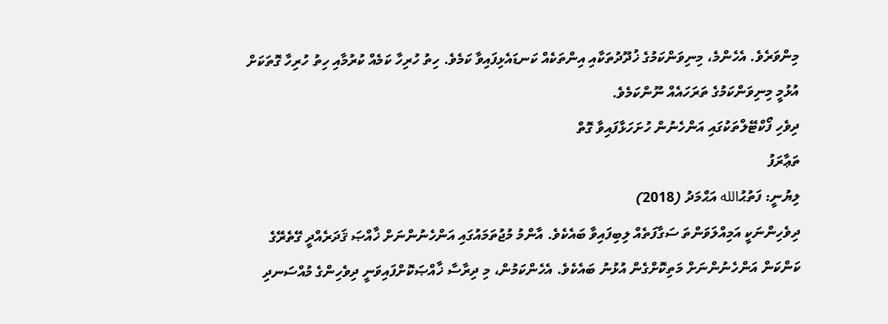މިންވަރެވެ. އެހެންމެ، މިނިވަންކަމުގެ ޚުދޫދުތަކާއި އިންތަކެއް ކަނޑައެޅިފައިވާ ކަމެވެ. ހިތު ހުރިހާ ކަމެއް ކުރުމާއި ހިތު ހުރިހާ ގޮތަކަށް އުޅުމީ މިނިވަންކަމުގެ ތަރަހައެއް ނޫންކަމެވެ.
ދިވެހި ފޯކްޓޭލްތަކުގައި އަންހެނުން ހުށަހަޅާފައިވާ ގޮތް
ތަޢާރަފު
ލިޔުނީ: ފަތުޙުالله އަޙްމަދު (2018)
ދިވެހިންނަކީ އަމިއްލަވަންތަ ސަގާފަތެއް ލިބިފައިވާ ބައެކެވެ. އާންމު މުޖުތަމައުގައި އަންހެނުންނަށް ޚާއްޞަ ޤަދަރެއްދީ ގޭތެރޭގެ ކަންކަން އަންހެނުންނަށް މަތިކޮށްގެން އުޅުނު ބައެކެވެ. އެހެންކަމުން، މި ދިރާސާ ޚާއްޞަކޮށްފައިވަނީ ދިވެހިންގެ މުއްސަނދި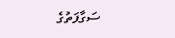ސަގާފަތުގެ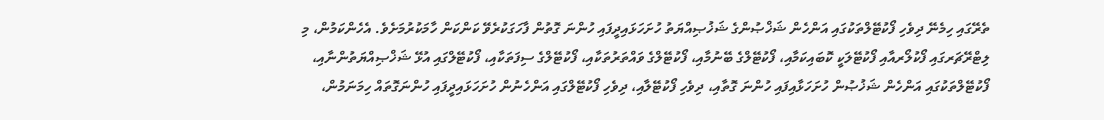ތެރޭގައި ހިމެނޭ ދިވެހި ފޯކުޓޭލްތަކުގައި އަންހެން ޝަޚްޞުންގެ ޝަޚުޞިއްޔަތު ހުށަހަޅައިދީފައި ހުންނަ ގޮތުން ފާހަގަކުރެވޭ ކަންކަން ހާމަކުރުމަށެވެ. އެހެންކަމުން، މި ލިޓްރޭޗަރގައި ފޯކުލޯރއާއި ފޯކުޓޭލަކީ ކޮބައިކަމާއި، ފޯކުޓޭލްގެ ބޭނުމާއި، ފޯކުޓޭލްގެ ވައްތަރުތަކާއި، ފޯކުޓޭލްގެ ސިފަތަކާއި، ފޯކުޓޭލްގައި އުޅޭ ޝަޚްޞިއްޔަތުންނާއި، ފޯކުޓޭލްތަކުގައި އަންހެން ޝަޚުޞުން ހުށަހަޅާއިފައި ހުންނަ ގޮތާއި، ދިވެހި ފޯކުޓޭލާއި، ދިވެހި ފޯކުޓޭލްގައި އަންހެނުން ހުށަހަޅައިދީފައި ހުންނަގޮތައް ހިމަނަމުން،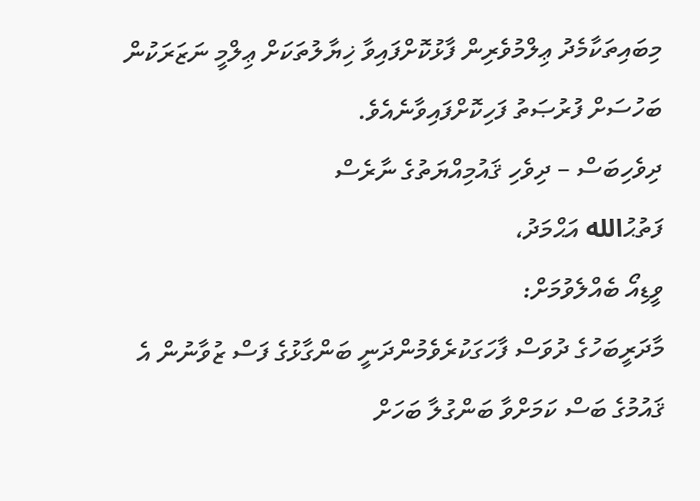މިބައިތަކާމެދު ޢިލްމުވެރިން ފާޅުކޮށްފައިވާ ޚިޔާލުތަކަށް ޢިލްމީ ނަޒަރަކުން ބަހުސަށް ފުރުޞަތު ފަހިކޮށްފައިވާނެއެވެ.
ދިވެހިބަސް – ދިވެހި ޤައުމިއްޔަތުގެ ނާރެސް
ފަތުޙުالله އަޙްމަދު،
ވީޑިއޯ ބެއްލެވުމަށް:
މާދަރީބަހުގެ ދުވަސް ފާހަގަކުރެވެމުންދަނީ ބަންގާޅުގެ ފަސް ޒުވާނުން އެ ޤައުމުގެ ބަސް ކަމަށްވާ ބަންގުލާ ބަހަށް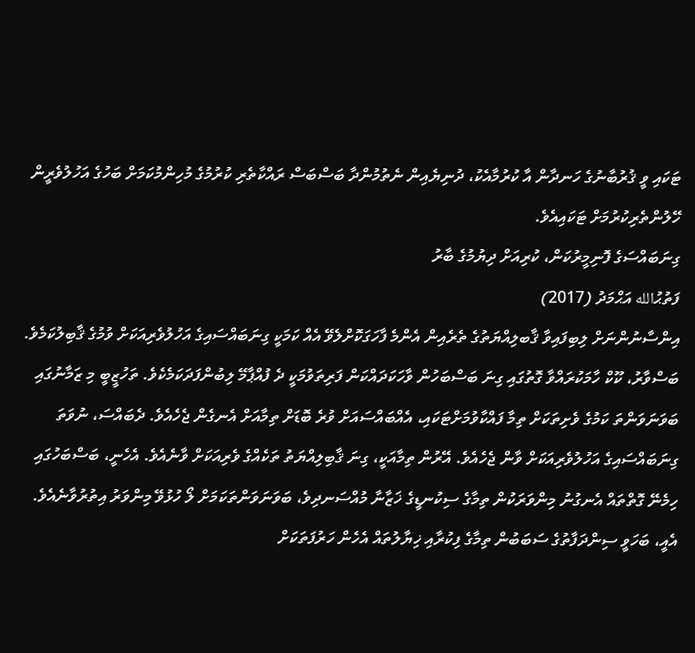ޓަކައި ވީ ޤުރުބާނުގެ ހަނދާން އާ ކުރުމާއެކު، ދުނިޔެއިން ނެތުމުންދާ ބަސްބަސް ރައްކާތެރި ކުރުމުގެ މުހިންމުކަމަށް ބަހުގެ އަހުލުވެރީން ހޭލުންތެރިކުރުމަށް ޓަކައިއެވެ.
ގިނަބައްސަގެ ފޮނިމީރުކަން، ކުރިއަށް ދިޔުމުގެ ބާރު
ފަތުޙުالله އަޙްމަދު (2017)
އިންސާނުންނަށް ލިބިފައިވާ ޤާބލިއްޔަތުގެ ތެރެއިން އެންމެ ފާހަގަކޮށްލެވޭ އެއް ކަމަކީ ގިނަބައްސައިގެ އަހުލުވެރިއަކަށް ވުމުގެ ޤާބިލުކަމެވެ. ބަސްވާރު، ކޫކް ހާމަކުރައްވާ ގޮތުގައި ގިނަ ބަސްބަހުން ވާހަކަދައްކަން ފަރިތަވުމަކީ ދެ ފުއްޕާމޭ ލިބުންފަދަކަމެކެވެ. ތަހުޒީބީ މި ޒަމާނުގައި ބަވަނަވަންތަ ކަމުގެ ވެށިތަކަށް ތިމާ ފައްކާވުމަށްޓަކައި، އެއްބައްސައަށް ވުރެ ބޮޑަށް ތިމާއަށް އެނގެން ޖެހެއެވެ. ދެބައްސަ، ނުވަތަ ގިނަބައްސައިގެ އަހުލުވެރިއަކަށް ވާން ޖެހެއެވެ. އޭރުން ތިމާއަކީ، ގިނަ ޤާބިލިއްޔަތު ތަކެއްގެ ވެރިއަކަށް ވާނެއެވެ. އެހެނީ، ބަސްބަހުގައި ހިމެނޭ ގޮތްތައް އެނގުނު މިންވަރަކުން ތިމާގެ ސިކުނޑީގެ ޚަޒާނާ މުއްސަނދިވެ، ބަވަނަވަންތަކަމަށް ލޯ ހުޅުވޭ މިންވަރު އިތުރުވާނެއެވެ. އެއީ، ބަހަވީ ސިންދަފާތުގެ ސަބަބުން ތިމާގެ ފިކުރާއި ޚިޔާލުތައް އެހެން ހަރުފަތަކަށް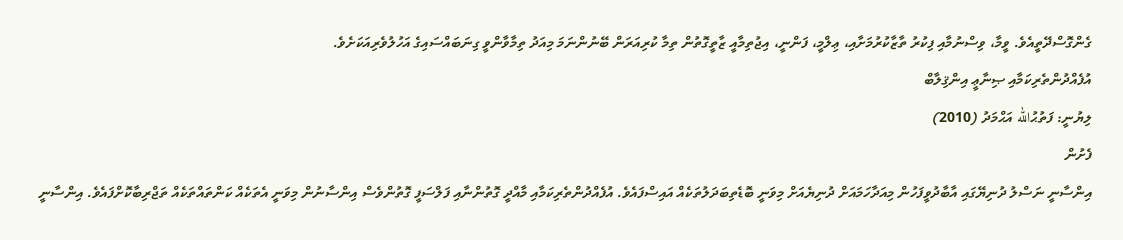ގެންގޮސްދޭތީއެވެ. ވީމާ، ވިސްނުމާއި ފިކުރު ތާޒާކުރުމަށާއި، ޢިލްމީ، ފަންނީ، އިޖުތިމާއީ ޒާތީގޮތުން ތިމާ ކުރިއަރަން ބޭނުންނަމަ މިއަދު ތިމާވާންވީ ގިނަބައްސައިގެ އަހުލުވެރިއަކަށެވެ.
އުފެއްދުންތެރިކަމާއި ޞިނާޢީ އިންޤިލާބް
ލިޔުނީ: ފަތުޙުالله އަޙްމަދު (2010)
ފެށުން
އިންސާނީ ނަސްލު ދުނިޔޭގައި އާބާދުވީފަހުން މިއަދާހަމައަށް ދުނިޔެއަށް މިވަނީ ބޮޑެތިބަދަލުތަކެއް އައިސްފައެވެ. އުފެއްދުންތެރިކަމާއި މާއްދީ ގޮތުންނާއި ފަލްސަފީ ގޮތުންވެސް އިންސާނުން މިވަނީ އެތަކެއް ކަންތައްތަކެއް ތަޖްރިބާކޮށްފައެވެ. އިންސާނީ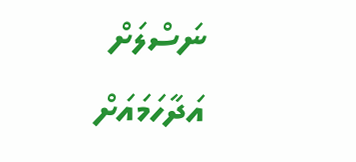ނަސްލަށް އަދާހަމައަށް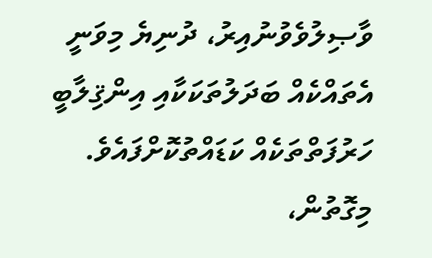ވާޞިލުވެވުނުއިރު، ދުނިޔެ މިވަނީ އެތައްކެއް ބަދަލުތަކަކާއި އިންޤިލާބީ ހަރުފަތްތަކެއް ކަޑައްތުކޮށްފައެވެ. މިގޮތުން،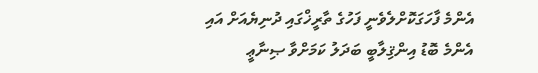އެންމެ ފާހަގަކޮށްލެވެނީ ފަހުގެ ތާރީޚްގައި ދުނިޔެއަށް އައި އެންމެ ބޮޑު އިންޤިލާބީ ބަދަލު ކަމަށްވާ ޞިނާޢީ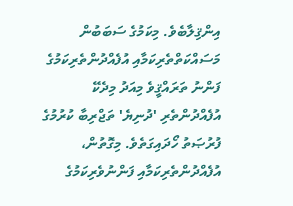އިންޤިލާބެވެ. މިކަމުގެ ސަބަބުން މަސައްކަތްތެރިކަމާއި އުފެއްދުންތެރިކަމުގެ ފަންނު ތަރައްޤީވެ މިއަދު މިދެކޭ އުފެއްދުންތެރި 'ދުނިޔެ' ތަޖްރިބާ ކުރުމުގެ ފުރުޞަތު ހޯދައިގަތެވެ. މިގޮތުން، އުފެއްދުންތެރިކަމާއި ފަންނުވެރިކަމުގެ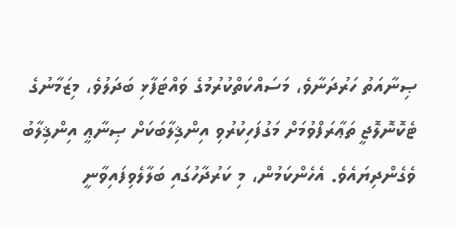ޞިނާއަތު ހަރުދަނާވެ، މަސައްކަތްކުރުމުގެ ވައްޓަފާޅި ބަދަލުވެ، މިޒަމާނުގެ ޓެކޮނޮލޮޖީ ތަޢާރަފްވުމަށް މަގުފަހިކުރުވި އިންޤިލާބަކަށް ޞިނާޢީ އިންޤިލާބު ވެގެންދިޔައެވެ. އެހެންކަމުން، މި ކަރުދާހުގައި ބަލާލެވިފައިވާނީ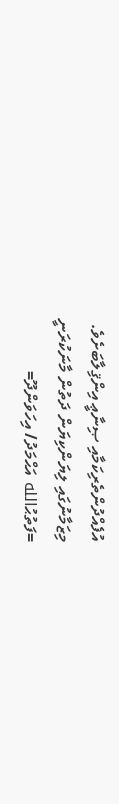އުފެއްދުންތެރިކަމާއި ޞިނާޢީ އިންޤިލާބަށެވެ.
މިޒަމާނުގައި ލިޔަންކިޔަން ދަތުން މާނަކުރަނީ
=ފަތުޙުالله އަޙްމަދު/ އިހަވަންދޫ=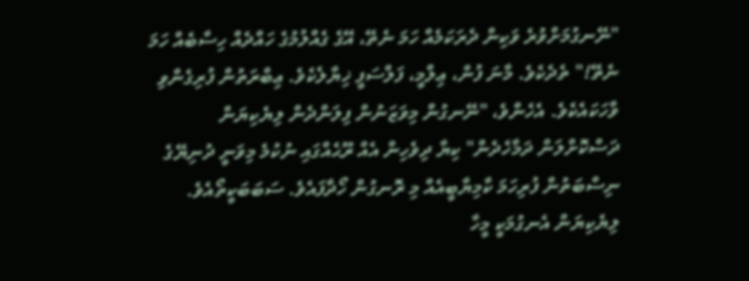"ނޭނގުމަށްވުރެ ވަކިން ދެރަކަމެއް ހަމަ ނެތޭ، އޭގެ ގެއްލުމުގެ ހައްދެއް ހިސާބެއް ހަމަ ނެތޭ!" ތެދެކެވެ. މާނަ ފުން، ޢިލްމީ، ފަލްސަފީ ޚިޔާލެކެވެ. ޢިބްރަތުން ފުރިގެންވި ވާހަކައެކެވެ. އެހެންވެ، "ނޭނގުން މިވަޒަނުން ފިލަންދެން ލިޔެކިޔަން ދަސްކޮށްލަން ދަމާހެދެން" ކިޔާ ދިވެހިން އެއް ރޫޙެއްގައި ނުކުމެ މިވަނީ ދުނިޔޭގެ ނިސްބަތުން ފުރިހަމަ ކާމިޔާބީއެއް މި ރޮނގުން ހޯދާފައެވެ. ސަބަބަކީތޯއެވެ. ލިޔެކިޔަން އެނގުމަކީ މީހާ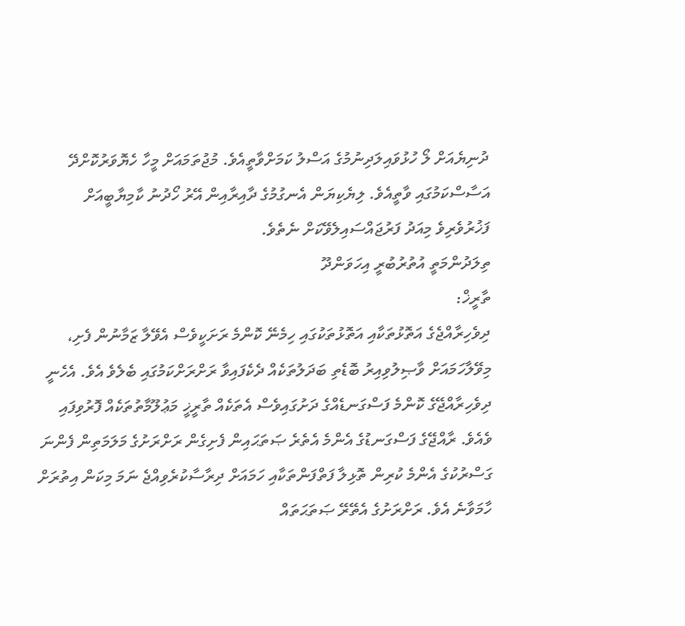ދުނިޔެއަށް ލޯ ހުޅުވައިލަދިނުމުގެ އަސްލު ކަމަށްވާތީއެވެ. މުޖުތަމައަށް މީހާ ހެޔޮވަރުކޮށްދޭ އަސާސްކަމުގައި ވާތީއެވެ. ލިޔެކިޔަން އެނގުމުގެ ދާއިރާއިން އޭރު ހޯދުނު ކާމިޔާބީއަށް ފަޚުރުވެރިވެ މިއަދު ފަރުޖައްސައިލެވޭކަށް ނެތެވެ.
ތިލަދުންމަތީ އުތުރުބުރީ އިހަވަންދޫ
ތާރީޚް:
ދިވެހިރާއްޖެގެ އަތޮޅުތަކާއި އަތޮޅުތަކުގައި ހިމެނޭ ކޮންމެ ރަށަކީވެސް އެވޭލާ ޒަމާނުން ފެށި، މިވޭލާހަމައަށް ވާޞިލުވިއިރު ބޮޑެތި ބަދަލުތަކެއް ދެކެފައިވާ ރަށްރަށްކަމުގައި ބެލެވެ އެވެ. އެހެނީ ދިވެހިރާއްޖޭގެ ކޮންމެ ފަސްގަނޑެއްގެ ދަށުގައިވެސް އެތަކެއް ތާރީޚީ މަޢުލޫމާތުތަކެއް ފޮރުވިފައި ވެއެވެ. ރާއްޖޭގެ ފަސްގަނޑުގެ އެންމެ އެތެރެ ޞަތަޙައިން ފެށިގެން ރަށްރަށުގެ މަލަމަތިން ފެންނަ ގަސްރުކުގެ އެންމެ ކުރިން ތޮޅިލާ ފަތްފަންތަކާއި ހަމައަށް ދިރާސާކުރެވިއްޖެ ނަމަ މިކަން އިތުރަށް ހާމަވާނެ އެވެ. ރަށްރަށުގެ އެތޭރޭ ޞަތަޙަތައް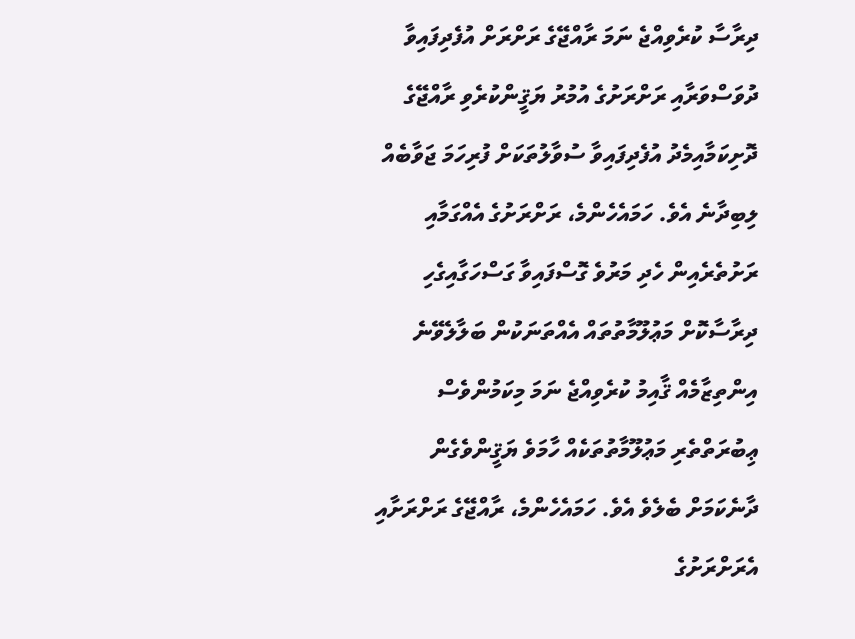ދިރާސާ ކުރެވިއްޖެ ނަމަ ރާއްޖޭގެ ރަށްރަށް އުފެދިފައިވާ ދުވަސްވަރާއި ރަށްރަށުގެ އުމުރު ޔަޤީންކުރެވި ރާއްޖޭގެ ދޮށިކަމާއިމެދު އުފެދިފައިވާ ސުވާލުތަކަށް ފުރިހަމަ ޖަވާބެއް ލިބިދާނެ އެވެ. ހަމައެހެންމެ، ރަށްރަށުގެ އެއްގަމާއި ރަށުތެރެއިން ހެދި މަރުވެ ގޮސްފައިވާ ގަސްހަގާއިގެހި ދިރާސާކޮށް މަޢުލޫމާތުތައް އެއްތަނަކުން ބަލާލެވޭނެ އިންތިޒާމެއް ޤާއިމު ކުރެވިއްޖެ ނަމަ މިކަމުންވެސް ޢިބުރަތްތެރި މަޢުލޫމާތުތަކެއް ހާމަވެ ޔަޤީންވެގެން ދާނެކަމަށް ބެލެވެ އެވެ. ހަމައެހެންމެ، ރާއްޖޭގެ ރަށްރަށާއި އެރަށްރަށުގެ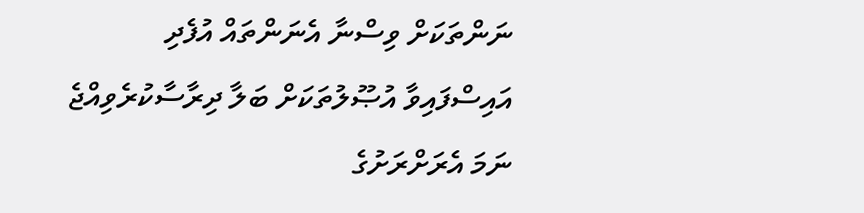ނަންތަކަށް ވިސްނާ އެނަންތައް އުފެދި އައިސްފައިވާ އުޞޫލުތަކަށް ބަލާ ދިރާސާކުރެވިއްޖެ ނަމަ އެރަށްރަށުގެ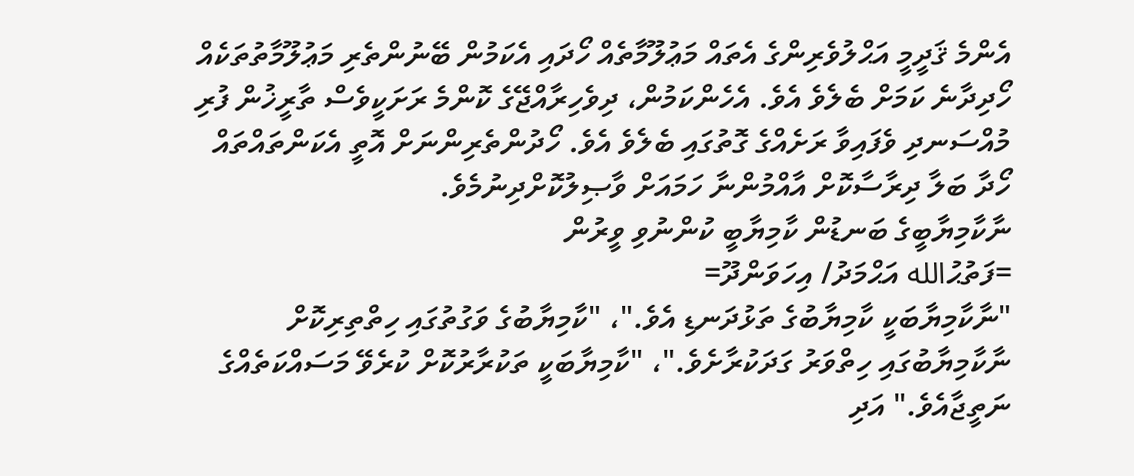އެންމެ ޤަދީމީ އަޙްލުވެރިންގެ އެތައް މަޢުލޫމާތެއް ހޯދައި އެކަމުން ބޭނުންތެރި މަޢުލޫމާތުތަކެއް ހޯދިދާނެ ކަމަށް ބެލެވެ އެވެ. އެހެންކަމުން، ދިވެހިރާއްޖޭގެ ކޮންމެ ރަށަކީވެސް ތާރީޚުން ފުރި މުއްސަނދި ވެފައިވާ ރަށެއްގެ ގޮތުގައި ބެލެވެ އެވެ. ހޯދުންތެރިންނަށް އޮތީ އެކަންތައްތައް ހޯދާ ބަލާ ދިރާސާކޮށް އާއްމުންނާ ހަމައަށް ވާޞިލުކޮށްދިނުމެވެ.
ނާކާމިޔާބީގެ ބަނޑުން ކާމިޔާބީ ކުންނުވި ވީރުން
=ފަތުޙުالله އަޙްމަދު/ އިހަވަންދޫ=
"ނާކާމިޔާބަކީ ކާމިޔާބުގެ ތަޅުދަނޑި އެވެ."، "ކާމިޔާބުގެ ވަގުތުގައި ހިތްތިރިކޮށް ނާކާމިޔާބުގައި ހިތްވަރު ގަދަކުރާށެވެ."، "ކާމިޔާބަކީ ތަކުރާރުކޮށް ކުރެވޭ މަސައްކަތެއްގެ ނަތީޖާއެވެ." އަދި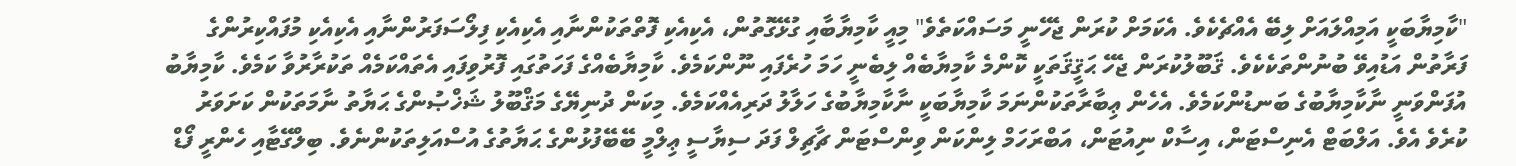"ކާމިޔާބަކީ އަމިއްލައަށް ލިބޭ އެއްޗެކެވެ. އެކަމަށް ކުރަން ޖެހޭނީ މަސައްކަތެވެ" މިއީ ކާމިޔާބާއި ގުޅޭގޮތުން، އެކިއެކި ފޮތްތަކުންނާއި އެކިއެކި ފިލޯސަފަރުންނާއި އެކިއެކި މުފައްކިރުންގެ ފަރާތުން އަޑުއިވޭ ބުނުންތަކެކެވެ. ޤަބޫލުކުރަން ޖެހޭ ޙަޤީޤަތަކީ ކޮންމެ ކާމިޔާބެއް ލިބެނީ ހަމަ ހުރެފައި ނޫންކަމެވެ. ކާމިޔާބެއްގެ ފަހަތުގައި ފޮރުވިފައި އެތައްކަމެއް ތަކުރާރުވާ ކަމެވެ. ކާމިޔާބު އުފަންވަނީ ނާކާމިޔާބުގެ ބަނޑުންކަމެވެ. އެހެން ޢިބާރާތަކުންނަމަ ކާމިޔާބަކީ ނާކާމިޔާބުގެ ހަލާލު ދަރިއެއްކަމެވެ. މިކަން ދުނިޔޭގެ މަޤްބޫލު ޝަޚްޞުންގެ ޙަޔާތު ނާމަތަކުން ކަށަވަރު ކުރެވެ އެވެ. އަލްބަޓް އެނިސްޓަން، އިސާކް ނިއުޓަން، އަބްރަހަމް ލިންކަން ވިންސްޓަން ޗާޗިލް ފަދަ ސިޔާސީ ޢިލްމީ ބޭބޭފުޅުންގެ ޙަޔާތުގެ އުސްއަލިތަކުންނެވެ. ބިލްގޭޓާއި ހެންރީ ފޯޑް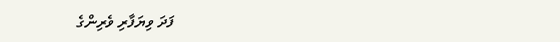ފަދަ ވިޔަފާރި ވެރިންގެ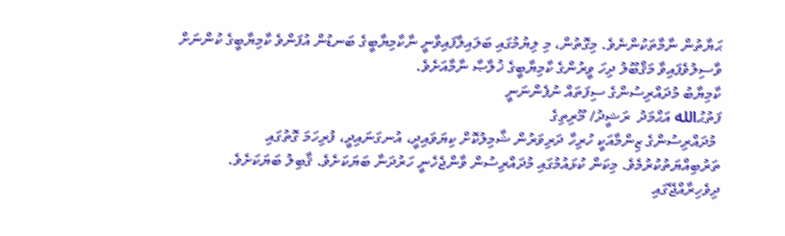ޙަޔާތުން ނާމާތަކުންނެވެ. މިގޮތުން، މި ލިޔުމުގައި ބަލައިލާފައިވާނީ ނާކާމިޔާބީގެ ބަނޑުން އުފަންވެ ކާމިޔާބީގެ ކުންނަށް ވާސިލުވެފައިވާ މަޤްބޫލު ދިހަ ވީރުންގެ ކާމިޔާބީގެ ޚުލާޞާ ނާމާއަށެވެ.
ކާމިޔާބު މުދައްރިސުންގެ ސިފަތައް ނުފެންނަނީ
ފަތުޙުالله އަޙްމަދު  ރަޝީދު/ މޫރިތިގެ
 މުދައްރިސުންގެ ޒިންމާއަކީ ހުރިހާ ދަރިވަރުން ޝާމިލުކޮށް ކިޔަވައިދީ، އުނގަނައިދީ، ފުރިހަމަ ގޮތުގައި ތަރުބިއްޔަތުކުރުމެވެ. މިކަން ކުޅައުމުގައި މުދައްރިސުން ވާންޖެހެނީ ހަރުދަނާ ބަޔަކަށެވެ. ޤާބިލު ބަޔަކަށެވެ. ދިވެހިރާއްޖޭގައި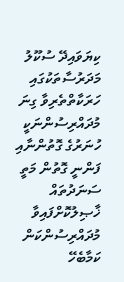ކިޔަވައިދޭ ސުކޫލު މަދަރުސާތަކުގައި ހަރަކާތްތެރިވާ ގިނަ މުދައްރިސުންނަކީ ހުނަރުގެ ގޮތުންނާއި ފަންނީ ގޮތުން މަތީ ސަނަދުތައް ޚާޞިލުކޮށްފައިވާ މުދައްރިސުންކަން ކަމާބެހޭ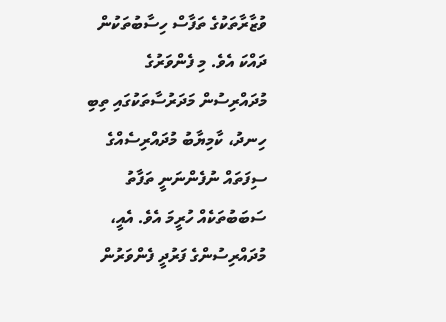ވުޒާރާތަކުގެ ތަފާސް ހިސާބުތަކުން ދައްކަ އެވެ. މި ފެންވަރުގެ މުދައްރިސުން މަދަރުސާތަކުގައި ތިބި ހިނދު، ކާމިޔާބު މުދައްރިސެއްގެ ސިފަތައް ނުފެންނަނީ ތަފާތު ސަބަބުތަކެއް ހުރީމަ އެވެ. އެއީ، މުދައްރިސުންގެ ފަރުދީ ފެންވަރުން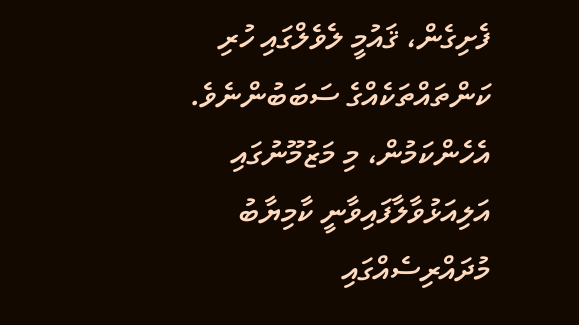ފެށިގެން، ޤައުމީ ލެވެލްގައި ހުރި ކަންތައްތަކެއްގެ ސަބަބުންނެވެ. އެހެންކަމުން، މި މަޒުމޫނުގައި އަލިއަޅުވާލާފައިވާނީ ކާމިޔާބު މުދައްރިސެއްގައި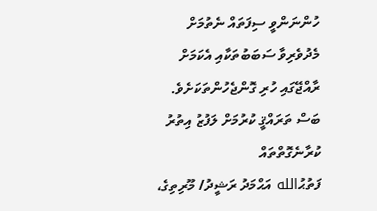ހުންނަންވީ ސިފަތައް ނެތުމަށް މެދުވެރިވާ ސަބަބުތަކާއި އެކަމަށް ރާއްޖޭގައި ހުރި ގޮންޖެހުންތަކަށެވެ.
ބަސް ތަރައްޤީ ކުރުމަށް ލަފުޒު އިތުރު ކުރާނެގޮތްތައް
ފަތުޙުالله އަޙްމަދު ރަޝީދު/ މޫރިތިގެ،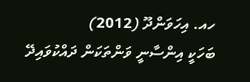ހއ. އިހަވަންދޫ (2012)
ބަހަކީ އިންސާނީ ވަންތަކަން ދައްކުވައިދޭ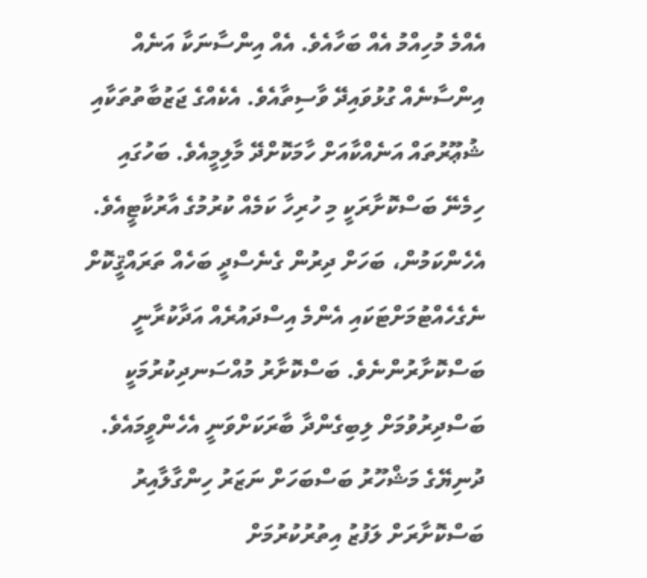އެއްމެ މުހިއްމު އެއް ބަހާއެވެ. އެއް އިންސާނަކާ އަނެއް އިންސާނެއް ގުޅުވައިދޭ ވާސިތާއެވެ. އެކެއްގެ ޖަޒުބާތުތަކާއި ޝުޢޫރުތައް އަނެއްކާއަށް ހާމަކޮށްދޭ މާލިމީއެވެ. ބަހުގައި ހިމެނޭ ބަސްކޮށާރަކީ މި ހުރިހާ ކަމެއް ކުރުމުގެ އާރުކާޓީއެވެ. އެހެންކަމުން، ބަހަށް ދިރުން ގެނެސްދީ ބަހެއް ތަރައްޤީކޮށް ނެގެހެއްޓުމަށްޓަކައި އެންމެ އިސްދައުރެއް އަދާކުރާނީ ބަސްކޮށާރުންނެވެ. ބަސްކޮށާރު މުއްސަނދިކުރުމަކީ ބަސްދިރުވުމަށް ލިބިގެންދާ ބާރަކަށްވަނީ އެހެންވީމައެވެ. ދުނިޔޭގެ މަޝްހޫރު ބަސްބަހަށް ނަޒަރު ހިންގާލާއިރު ބަސްކޮށާރަށް ލަފުޒު އިތުރުކުރުމަށް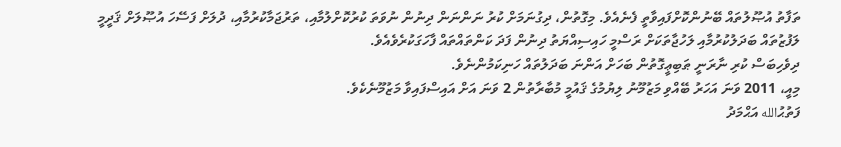ތަފާތު އުޞޫލުތައް ބޭނުންކޮށްފައިވާތީ ފެނެއެވެ. މިގޮތުން، ދިގުނަމަށް ކުރު ނަންނަން ދިނުން ނުވަތަ ކުރުކޮށްލުމާއި، ތަރުޖަމާކުރުމާއި، ދުލަށް ފަސޭހަ އުޞޫލަށް ޤަދީމީ ލަފުޒުތައް ބަދަލުކުރުމާއި ލަހުޖާތަކަށް ރަސްމީ ހައިސިއްޔަތު ދިނުން ފަދަ ކަންތައްތައް ފާހަގަކުރެވެއެވެ.
ދިވެހިބަސް ކުރި ނާރަނީ ޠަބިޢީގޮތުން ބަހަށް އަންނަ ބަދަލުތައް ހަނިކަމުންނެވެ.
މިއީ، 2011 ވަނަ އަހަރު ބޭއްވި މަޒުމޫނު ލިޔުމުގެ ޤައުމީ މުބާރާތުން 2 ވަނަ އަށް އައިސްފައިވާ މަޒުމޫނެކެވެ.
ފަތުޙުالله އަޙްމަދު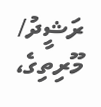ރަޝީދު/ މޫރިތިގެ،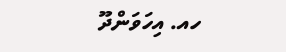ހއ. އިހަވަންދޫ